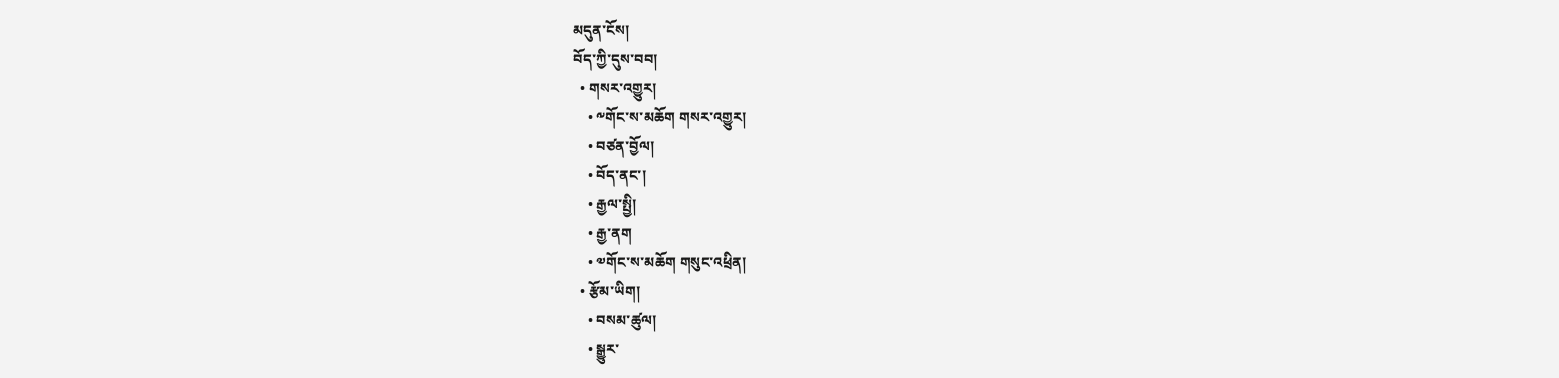མདུན་ངོས།
བོད་ཀྱི་དུས་བབ།
  • གསར་འགྱུར།
    • ༸གོང་ས་མཆོག གསར་འགྱུར།
    • བཙན་བྱོལ།
    • བོད་ནང་།
    • རྒྱལ་སྤྱི།
    • རྒྱ་ནག
    • ༧གོང་ས་མཆོག གསུང་འཕྲིན།
  • རྩོམ་ཡིག།
    • བསམ་ཚུལ།
    • སྒྱུར་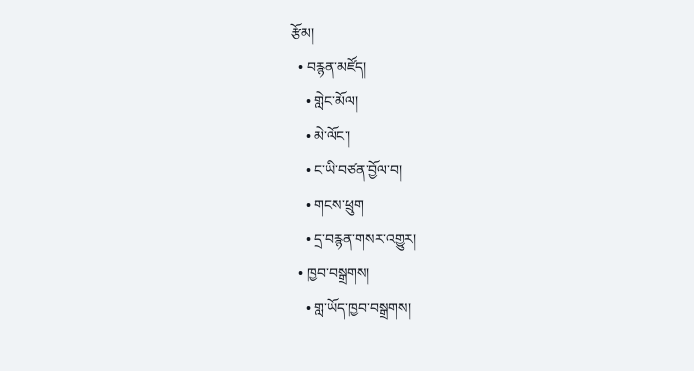རྩོམ།
  • བརྙན་མཛོད།
    • གླེང་མོལ།
    • མེ་ལོང་།
    • ང་ཡི་བཙན་བྱོལ་བ།
    • གངས་ཕྲུག
    • དྲ་བརྙན་གསར་འགྱུར།
  • ཁྱབ་བསྒྲགས།
    • གླ་ཡོད་ཁྱབ་བསྒྲགས།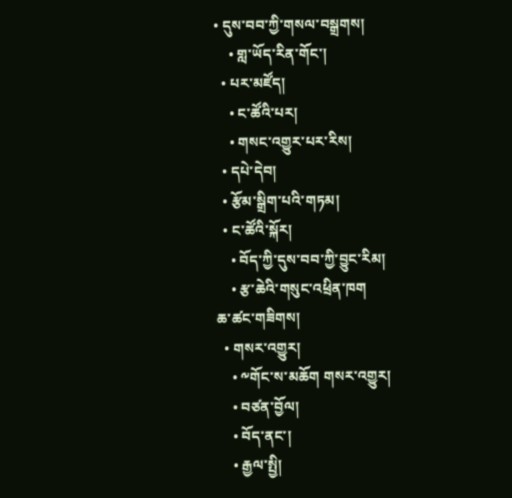• དུས་བབ་ཀྱི་གསལ་བསྒྲགས།
    • གླ་ཡོད་རིན་གོང་།
  • པར་མཛོད།
    • ང་ཚོའི་པར།
    • གསང་འགྱུར་པར་རིས།
  • དཔེ་དེབ།
  • རྩོམ་སྒྲིག་པའི་གཏམ།
  • ང་ཚོའི་སྐོར།
    • བོད་ཀྱི་དུས་བབ་ཀྱི་བྱུང་རིམ།
    • རྩ་ཆེའི་གསུང་འཕྲིན་ཁག
ཆ་ཚང་གཟིགས།
  • གསར་འགྱུར།
    • ༸གོང་ས་མཆོག གསར་འགྱུར།
    • བཙན་བྱོལ།
    • བོད་ནང་།
    • རྒྱལ་སྤྱི།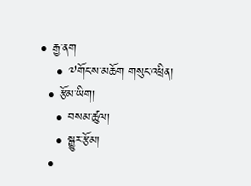• རྒྱ་ནག
    • ༧གོང་ས་མཆོག གསུང་འཕྲིན།
  • རྩོམ་ཡིག།
    • བསམ་ཚུལ།
    • སྒྱུར་རྩོམ།
  •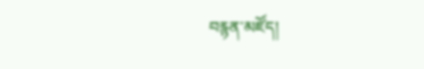བརྙན་མཛོད།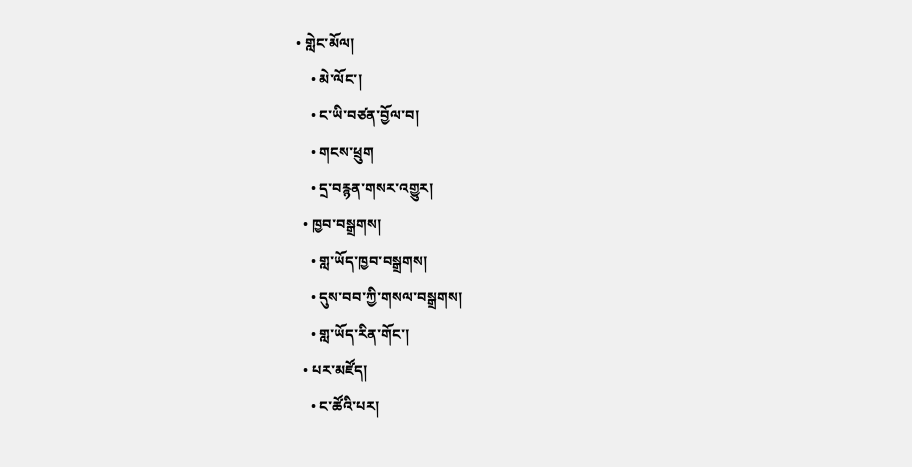• གླེང་མོལ།
    • མེ་ལོང་།
    • ང་ཡི་བཙན་བྱོལ་བ།
    • གངས་ཕྲུག
    • དྲ་བརྙན་གསར་འགྱུར།
  • ཁྱབ་བསྒྲགས།
    • གླ་ཡོད་ཁྱབ་བསྒྲགས།
    • དུས་བབ་ཀྱི་གསལ་བསྒྲགས།
    • གླ་ཡོད་རིན་གོང་།
  • པར་མཛོད།
    • ང་ཚོའི་པར།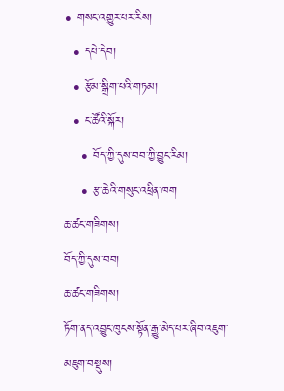• གསང་འགྱུར་པར་རིས།
  • དཔེ་དེབ།
  • རྩོམ་སྒྲིག་པའི་གཏམ།
  • ང་ཚོའི་སྐོར།
    • བོད་ཀྱི་དུས་བབ་ཀྱི་བྱུང་རིམ།
    • རྩ་ཆེའི་གསུང་འཕྲིན་ཁག
ཆ་ཚང་གཟིགས།
བོད་ཀྱི་དུས་བབ།
ཆ་ཚང་གཟིགས།
ཏོག་ནད་འབྱུང་ཁུངས་སྟོན་རྒྱུ་མེད་པར་ཞིབ་འཇུག་མཇུག་བསྡུས།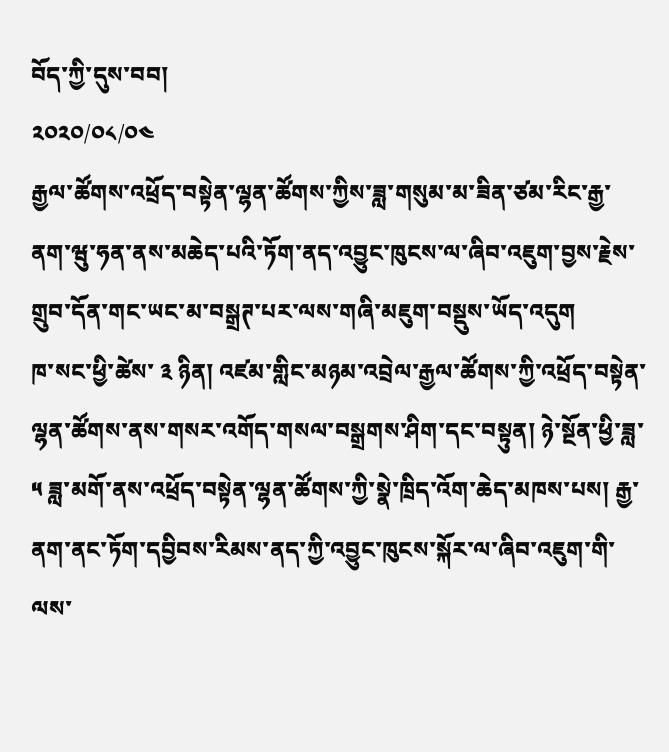བོད་ཀྱི་དུས་བབ།
༢༠༢༠/༠༨/༠༤
རྒྱལ་ཚོགས་འཕྲོད་བསྟེན་ལྷན་ཚོགས་ཀྱིས་ཟླ་གསུམ་མ་ཟིན་ཙམ་རིང་རྒྱ་ནག་ཝུ་ཧན་ནས་མཆེད་པའི་ཏོག་ནད་འབྱུང་ཁུངས་ལ་ཞིབ་འཇུག་བྱས་རྗེས་གྲུབ་དོན་གང་ཡང་མ་བསྒྲཊ་པར་ལས་གཞི་མཇུག་བསྡུས་ཡོད་འདུག
ཁ་སང་ཕྱི་ཚེས་ ༣ ཉིན། འཛམ་གླིང་མཉམ་འབྲེལ་རྒྱལ་ཚོགས་ཀྱི་འཕྲོད་བསྟེན་ལྷན་ཚོགས་ནས་གསར་འགོད་གསལ་བསྒྲགས་ཤིག་དང་བསྟུན། ཉེ་སྔོན་ཕྱི་ཟླ་ ༥ ཟླ་མགོ་ནས་འཕྲོད་བསྟེན་ལྷན་ཚོགས་ཀྱི་སྣེ་ཁྲིད་འོག་ཆེད་མཁས་པས། རྒྱ་ནག་ནང་ཏོག་དབྱིབས་རིམས་ནད་ཀྱི་འབྱུང་ཁུངས་སྐོར་ལ་ཞིབ་འཇུག་གི་ལས་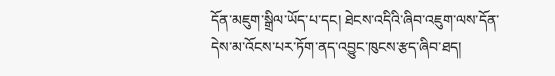དོན་མཇུག་སྒྲིལ་ཡོད་པ་དང། ཐེངས་འདིའི་ཞིབ་འཇུག་ལས་དོན་དེས་མ་འོངས་པར་ཏོག་ནད་འབྱུང་ཁུངས་རྩད་ཞིབ་ཐད།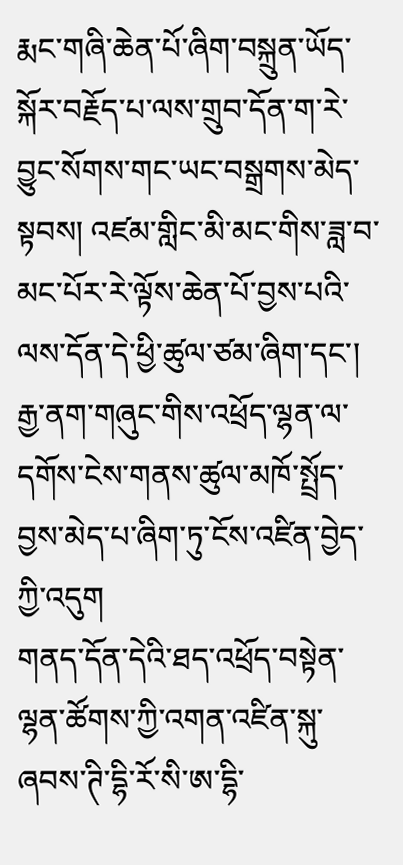རྨང་གཞི་ཆེན་པོ་ཞིག་བསྐྲུན་ཡོད་སྐོར་བརྗོད་པ་ལས་གྲུབ་དོན་ག་རེ་བྱུང་སོགས་གང་ཡང་བསྒྲགས་མེད་སྟབས། འཛམ་གླིང་མི་མང་གིས་ཟླ་བ་མང་པོར་རེ་ལྟོས་ཆེན་པོ་བྱས་པའི་ལས་དོན་དེ་ཕྱི་ཚུལ་ཙམ་ཞིག་དང་། རྒྱ་ནག་གཞུང་གིས་འཕྲོད་ལྷན་ལ་དགོས་ངེས་གནས་ཚུལ་མཁོ་སྤྲོད་བྱས་མེད་པ་ཞིག་ཏུ་ངོས་འཛིན་བྱེད་ཀྱི་འདུག
གནད་དོན་དེའི་ཐད་འཕྲོད་བསྟེན་ལྷན་ཚོགས་ཀྱི་འགན་འཛིན་སྐུ་ཞབས་ཊི་དྷི་རོ་སི་ཨ་དྷི་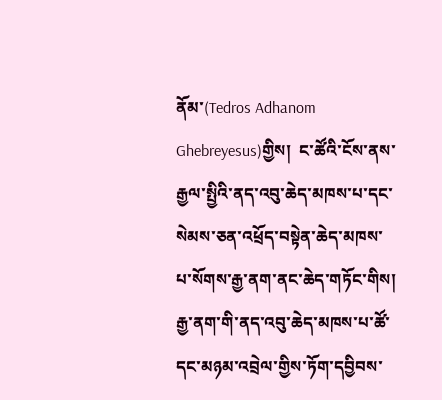ནོམ་(Tedros Adhanom Ghebreyesus)གྱིས།  ང་ཚོའི་ངོས་ནས་རྒྱལ་སྤྱིའི་ནད་འབུ་ཆེད་མཁས་པ་དང་སེམས་ཅན་འཕྲོད་བསྟེན་ཆེད་མཁས་པ་སོགས་རྒྱ་ནག་ནང་ཆེད་གཏོང་གིས། རྒྱ་ནག་གི་ནད་འབུ་ཆེད་མཁས་པ་ཚོ་དང་མཉམ་འབྲེལ་གྱིས་ཏོག་དབྱིབས་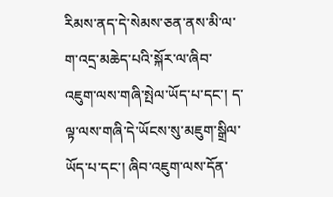རིམས་ནད་དེ་སེམས་ཅན་ནས་མི་ལ་ག་འདྲ་མཆེད་པའི་སྐོར་ལ་ཞིབ་འཇུག་ལས་གཞི་སྤེལ་ཡོད་པ་དང་། ད་ལྟ་ལས་གཞི་དེ་ཡོངས་སུ་མཇུག་སྒྲིལ་ཡོད་པ་དང་། ཞིབ་འཇུག་ལས་དོན་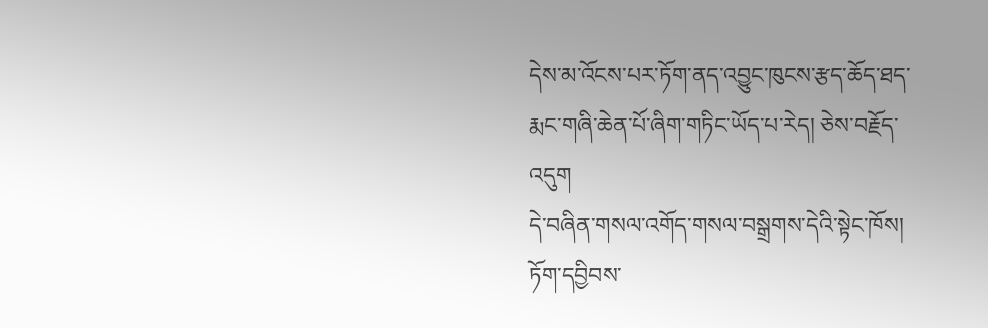དེས་མ་འོངས་པར་ཏོག་ནད་འབྱུང་ཁུངས་རྩད་ཆོད་ཐད་རྨང་གཞི་ཆེན་པོ་ཞིག་གཏིང་ཡོད་པ་རེད། ཅེས་བརྗོད་འདུག
དེ་བཞིན་གསལ་འགོད་གསལ་བསྒྲགས་དེའི་སྟེང་ཁོས། ཏོག་དབྱིབས་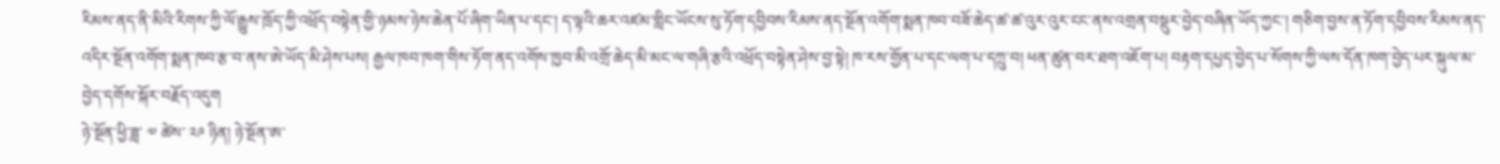རིམས་ནད་ནི་མིའི་རིགས་ཀྱི་ལོ་རྒྱུས་ཁྲོད་ཀྱི་འཕྲོད་བསྟེན་གྱི་ཉམས་ཉེས་ཆེན་པོ་ཞིག་ཡིན་པ་དང་། ད་ལྟའི་ཆར་འཛམ་གླིང་ཡོངས་སུ་ཏོག་དབྱིབས་རིམས་ནད་སྔོན་འགོག་སྨན་ཁབ་བཟོ་ཆེད་ཚ་ཚ་འུར་འུར་ངང་ནས་འགྲན་བསྡུར་བྱེད་བཞིན་ཡོད་ཀྱང་། གཅིག་བྱས་ན་ཏོག་དབྱིབས་རིམས་ནད་འདིར་སྔོན་འགོག་སྨན་ཁབ་རྩ་བ་ནས་ཨེ་ཡོད་མི་ཤེས་པས། རྒྱལ་ཁབ་ཁག་གིས་ཏོག་ནད་འགོས་ཁྱབ་མི་འགྲོ་ཆེད་མི་མང་ལ་གཞི་རྩའི་འཕྲོད་བསྟེན་ཤེས་བྱ་སྟེ། ཁ་རས་གྱོན་པ་དང་ལག་པ་དཀྲུ་བ། ཕན་ཚུན་བར་ཐག་འཇོག་པ། བརྟག་དཔྱད་བྱེད་པ་སོགས་ཀྱི་ལས་དོན་ཁག་བྱེད་པར་སྐུལ་མ་བྱེད་དགོས་སྐོར་བརྗོད་འདུག
ཉེ་སྔོན་ཕྱི་ཟླ་ ༧ ཚེས་ ༢༩ ཉིན། ཉེ་སྔོན་ཨ་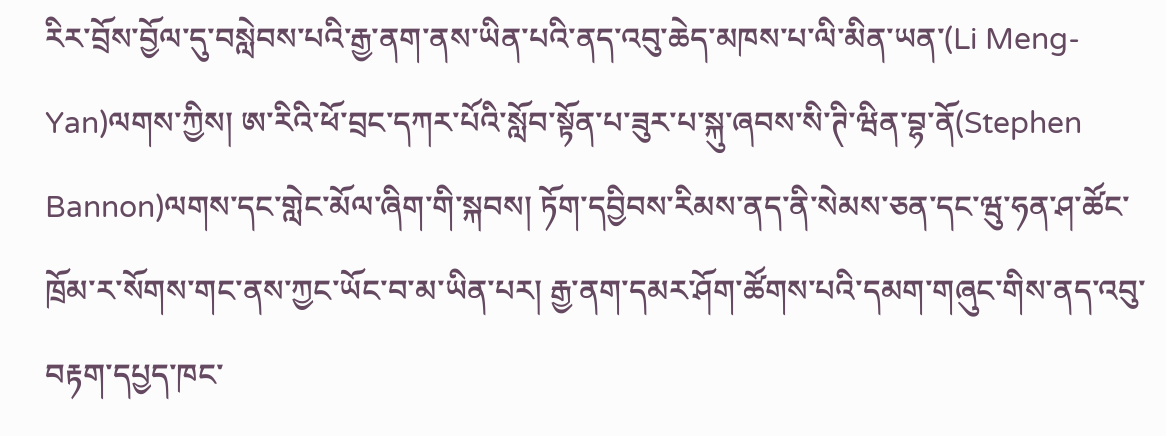རིར་བྲོས་བྱོལ་དུ་བསླེབས་པའི་རྒྱ་ནག་ནས་ཡིན་པའི་ནད་འབུ་ཆེད་མཁས་པ་ལི་མིན་ཡན་(Li Meng-Yan)ལགས་ཀྱིས། ཨ་རིའི་ཕོ་བྲང་དཀར་པོའི་སློབ་སྟོན་པ་ཟུར་པ་སྐུ་ཞབས་སི་ཊི་ཝིན་བྷ་ནོ(Stephen Bannon)ལགས་དང་གླེང་མོལ་ཞིག་གི་སྐབས། ཏོག་དབྱིབས་རིམས་ནད་ནི་སེམས་ཅན་དང་ཝུ་ཧན་ཤ་ཚོང་ཁྲོམ་ར་སོགས་གང་ནས་ཀྱང་ཡོང་བ་མ་ཡིན་པར། རྒྱ་ནག་དམར་ཤོག་ཚོགས་པའི་དམག་གཞུང་གིས་ནད་འབུ་བརྟག་དཔྱད་ཁང་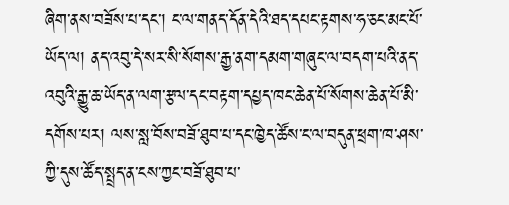ཞིག་ནས་བཟོས་པ་དང་། ང་ལ་གནད་དོན་དེའི་ཐད་དཔང་རྟགས་ཧ་ཅང་མང་པོ་ཡོད་ལ། ནད་འབུ་དེ་སར་སི་སོགས་རྒྱ་ནག་དམག་གཞུང་ལ་བདག་པའི་ནད་འབུའི་རྒྱུ་ཆ་ཡོད་ན་ལག་རྩལ་དང་བརྟག་དཔྱད་ཁང་ཆེན་པོ་སོགས་ཆེན་པོ་མི་དགོས་པར། ལས་སླ་བོས་བཟོ་ཐུབ་པ་དང་ཁྱེད་ཚོས་ང་ལ་བདུན་ཕྲག་ཁ་ཤས་ཀྱི་དུས་ཚོད་སྤྲད་ན་ངས་ཀྱང་བཟོ་ཐུབ་པ་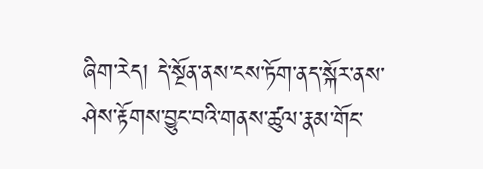ཞིག་རེད། དེ་སྔོན་ནས་ངས་ཏོག་ནད་སྐོར་ནས་ཤེས་རྟོགས་བྱུང་བའི་གནས་ཚུལ་རྣམ་གོང་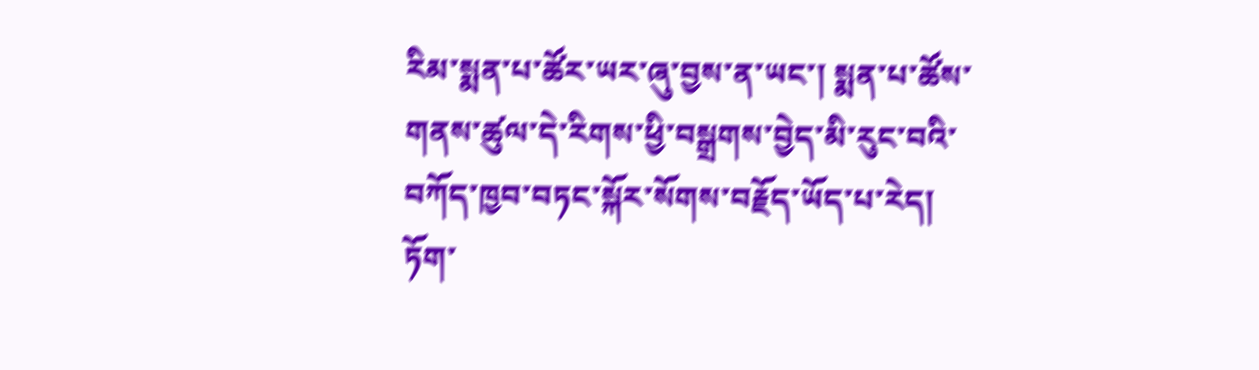རིམ་སྨན་པ་ཚོར་ཡར་ཞུ་བྱས་ན་ཡང་། སྨན་པ་ཚོས་གནས་ཚུལ་དེ་རིགས་ཕྱི་བསྒྲགས་བྱེད་མི་རུང་བའི་བཀོད་ཁྱབ་བཏང་སྐོར་སོགས་བརྗོད་ཡོད་པ་རེད།
ཏོག་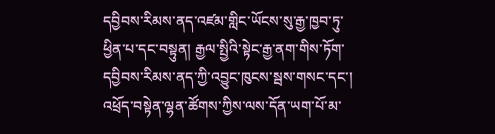དབྱིབས་རིམས་ནད་འཛམ་གླིང་ཡོངས་སུ་རྒྱ་ཁྱབ་ཏུ་ཕྱིན་པ་དང་བསྟུན། རྒྱལ་སྤྱིའི་སྟེང་རྒྱ་ནག་གིས་ཏོག་དབྱིབས་རིམས་ནད་ཀྱི་འབྱུང་ཁུངས་སྦས་གསང་དང་། འཕྲོད་བསྟེན་ལྷན་ཚོགས་ཀྱིས་ལས་དོན་ཡག་པོ་མ་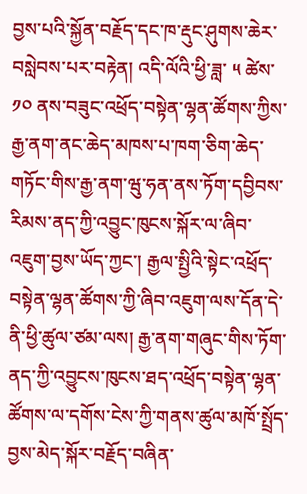བྱས་པའི་སྐྱོན་བརྗོད་དང་ཁ་རྡུང་ཤུགས་ཆེར་བསླེབས་པར་བརྟེན། འདི་ལོའི་ཕྱི་ཟླ་ ༥ ཚེས་ ༡༠ ནས་བཟུང་འཕྲོད་བསྟེན་ལྷན་ཚོགས་ཀྱིས་རྒྱ་ནག་ནང་ཆེད་མཁས་པ་ཁག་ཅིག་ཆེད་གཏོང་གིས་རྒྱ་ནག་ཝུ་ཧན་ནས་ཏོག་དབྱིབས་རིམས་ནད་ཀྱི་འབྱུང་ཁུངས་སྐོར་ལ་ཞིབ་འཇུག་བྱས་ཡོད་ཀྱང་། རྒྱལ་སྤྱིའི་སྟེང་འཕྲོད་བསྟེན་ལྷན་ཚོགས་ཀྱི་ཞིབ་འཇུག་ལས་དོན་དེ་ནི་ཕྱི་ཚུལ་ཙམ་ལས། རྒྱ་ནག་གཞུང་གིས་ཏོག་ནད་ཀྱི་འབྱུངས་ཁུངས་ཐད་འཕྲོད་བསྟེན་ལྷན་ཚོགས་ལ་དགོས་ངེས་ཀྱི་གནས་ཚུལ་མཁོ་སྤྲོད་བྱས་མེད་སྐོར་བརྗོད་བཞིན་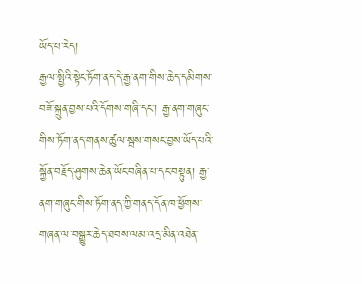ཡོད་པ་རེད།
རྒྱལ་སྤྱིའི་སྟེང་ཏོག་ནད་དེ་རྒྱ་ནག་གིས་ཆེད་དམིགས་བཟོ་སྐྲུན་བྱས་པའི་དོགས་གཞི་དང་། རྒྱ་ནག་གཞུང་གིས་ཏོག་ནད་གནས་ཚུལ་སྦས་གསང་བྱས་ཡོད་པའི་སྐྱོན་བརྗོད་ཤུགས་ཆེན་ཡོང་བཞིན་པ་དང་བསྟུན། རྒྱ་ནག་གཞུང་གིས་ཏོག་ནད་ཀྱི་གནད་དོན་ཁ་ཕྱོགས་གཞན་ལ་བསྒྱུར་ཆེད་ཐབས་ལམ་འདྲ་མིན་འཐེན་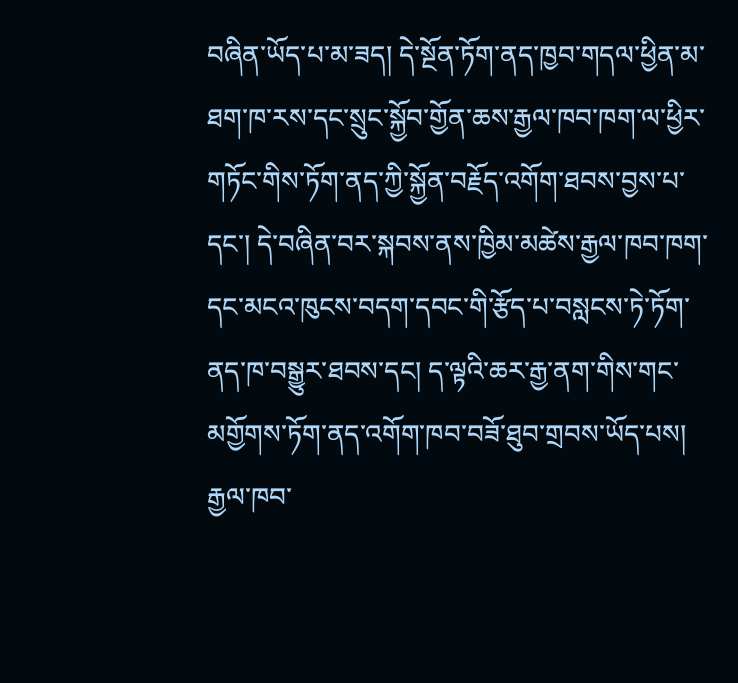བཞིན་ཡོད་པ་མ་ཟད། དེ་སྔོན་ཏོག་ནད་ཁྱབ་གདལ་ཕྱིན་མ་ཐག་ཁ་རས་དང་སྲུང་སྐྱོབ་གྱོན་ཆས་རྒྱལ་ཁབ་ཁག་ལ་ཕྱིར་གཏོང་གིས་ཏོག་ནད་ཀྱི་སྐྱོན་བརྗོད་འགོག་ཐབས་བྱས་པ་དང་། དེ་བཞིན་བར་སྐབས་ནས་ཁྱིམ་མཚེས་རྒྱལ་ཁབ་ཁག་དང་མངའ་ཁུངས་བདག་དབང་གི་རྩོད་པ་བསླངས་ཏེ་ཏོག་ནད་ཁ་བསྒྱུར་ཐབས་དང། ད་ལྟའི་ཆར་རྒྱ་ནག་གིས་གང་མགྱོགས་ཏོག་ནད་འགོག་ཁབ་བཟོ་ཐུབ་གྲབས་ཡོད་པས། རྒྱལ་ཁབ་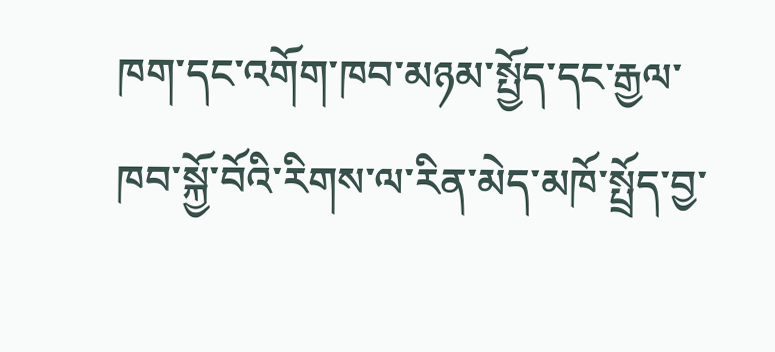ཁག་དང་འགོག་ཁབ་མཉམ་སྤྱོད་དང་རྒྱལ་ཁབ་སྐྱོ་བོའི་རིགས་ལ་རིན་མེད་མཁོ་སྤྲོད་བྱ་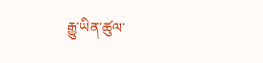རྒྱུ་ཡིན་ཚུལ་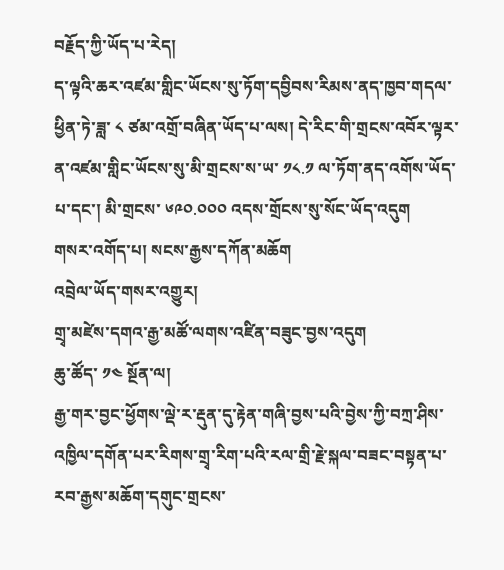བརྗོད་ཀྱི་ཡོད་པ་རེད།
ད་ལྟའི་ཆར་འཛམ་གླིང་ཡོངས་སུ་ཏོག་དབྱིབས་རིམས་ནད་ཁྱབ་གདལ་ཕྱིན་ཏེ་ཟླ་ ༨ ཙམ་འགྲོ་བཞིན་ཡོད་པ་ལས། དེ་རིང་གི་གྲངས་འབོར་ལྟར་ན་འཛམ་གླིང་ཡོངས་སུ་མི་གྲངས་ས་ཡ་ ༡༨.༡ ལ་ཏོག་ནད་འགོས་ཡོད་པ་དང་། མི་གྲངས་ ༦༩༠.༠༠༠ འདས་གྲོངས་སུ་སོང་ཡོད་འདུག
གསར་འགོད་པ། སངས་རྒྱས་དཀོན་མཆོག
འབྲེལ་ཡོད་གསར་འགྱུར།
གྲྭ་མཛེས་དགའ་རྒྱ་མཚོ་ལགས་འཛིན་བཟུང་བྱས་འདུག
ཆུ་ཚོད་ ༡༤ སྔོན་ལ།
རྒྱ་གར་བྱང་ཕྱོགས་ལྡེ་ར་རྡུན་དུ་རྟེན་གཞི་བྱས་པའི་བྱེས་ཀྱི་བཀྲ་ཤིས་འཁྱིལ་དགོན་པར་རིགས་གྲྭ་རིག་པའི་རལ་གྲི་རྗེ་སྐལ་བཟང་བསྟན་པ་རབ་རྒྱས་མཆོག་དགུང་གྲངས་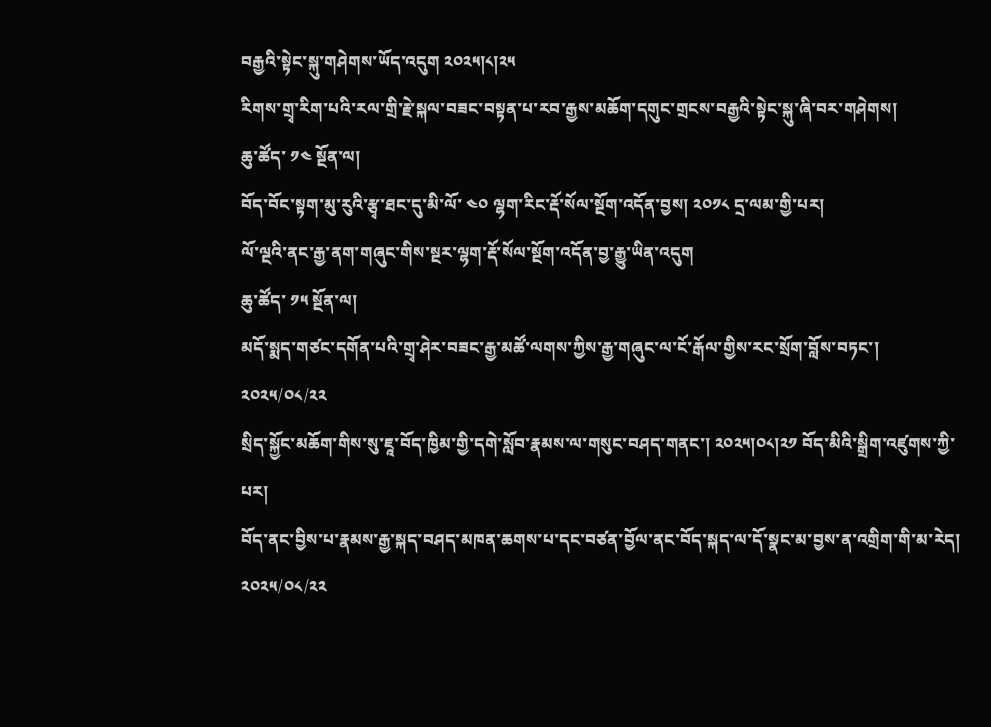བརྒྱའི་སྟེང་སྐུ་གཤེགས་ཡོད་འདུག ༢༠༢༥།༨།༢༥
རིགས་གྲྭ་རིག་པའི་རལ་གྲི་རྗེ་སྐལ་བཟང་བསྟན་པ་རབ་རྒྱས་མཆོག་དགུང་གྲངས་བརྒྱའི་སྟེང་སྐུ་ཞི་བར་གཤེགས།
ཆུ་ཚོད་ ༡༤ སྔོན་ལ།
བོད་བོང་སྟག་མུ་རུའི་རྩྭ་ཐང་དུ་མི་ལོ་ ༤༠ ལྷག་རིང་རྡོ་སོལ་སྔོག་འདོན་བྱས། ༢༠༡༨ དྲ་ལམ་གྱི་པར།
ལོ་ལྔའི་ནང་རྒྱ་ནག་གཞུང་གིས་སྔར་ལྷག་རྡོ་སོལ་སྔོག་འདོན་བྱ་རྒྱུ་ཡིན་འདུག
ཆུ་ཚོད་ ༡༥ སྔོན་ལ།
མདོ་སྨད་གཙང་དགོན་པའི་གྲྭ་ཤེར་བཟང་རྒྱ་མཚོ་ལགས་ཀྱིས་རྒྱ་གཞུང་ལ་ངོ་རྒོལ་གྱིས་རང་སྲོག་བློས་བཏང་།
༢༠༢༥/༠༨/༢༢
སྲིད་སྐྱོང་མཆོག་གིས་སུ་ཇཱ་བོད་ཁྱིམ་གྱི་དགེ་སློབ་རྣམས་ལ་གསུང་བཤད་གནང་། ༢༠༢༥།༠༨།༢༡ བོད་མིའི་སྒྲིག་འཛུགས་ཀྱི་པར།
བོད་ནང་བྱིས་པ་རྣམས་རྒྱ་སྐད་བཤད་མཁན་ཆགས་པ་དང་བཙན་བྱོལ་ནང་བོད་སྐད་ལ་དོ་སྣང་མ་བྱས་ན་འགྲིག་གི་མ་རེད།
༢༠༢༥/༠༨/༢༢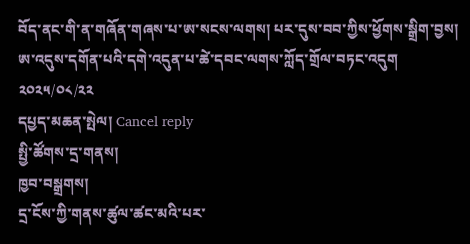བོད་ནང་གི་ན་གཞོན་གཞས་པ་ཨ་སངས་ལགས། པར་དུས་བབ་ཀྱིས་ཕྱོགས་སྒྲིག་བྱས།
ཨ་འདུས་དགོན་པའི་དགེ་འདུན་པ་ཚེ་དབང་ལགས་ཀློད་གྲོལ་བཏང་འདུག
༢༠༢༥/༠༨/༢༢
དཔྱད་མཆན་སྤེལ། Cancel reply
སྤྱི་ཚོགས་དྲ་གནས།
ཁྱབ་བསྒྲགས།
དྲ་ངོས་ཀྱི་གནས་ཚུལ་ཚང་མའི་པར་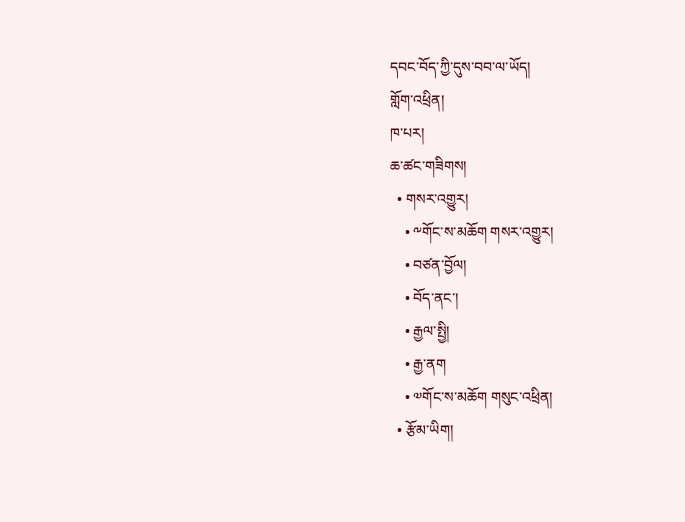དབང་བོད་ཀྱི་དུས་བབ་ལ་ཡོད།
གློག་འཕྲིན།
ཁ་པར།
ཆ་ཚང་གཟིགས།
  • གསར་འགྱུར།
    • ༸གོང་ས་མཆོག གསར་འགྱུར།
    • བཙན་བྱོལ།
    • བོད་ནང་།
    • རྒྱལ་སྤྱི།
    • རྒྱ་ནག
    • ༧གོང་ས་མཆོག གསུང་འཕྲིན།
  • རྩོམ་ཡིག།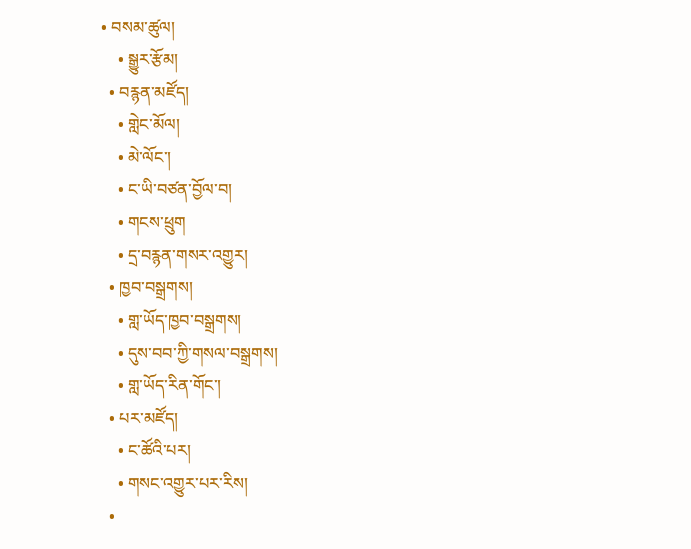• བསམ་ཚུལ།
    • སྒྱུར་རྩོམ།
  • བརྙན་མཛོད།
    • གླེང་མོལ།
    • མེ་ལོང་།
    • ང་ཡི་བཙན་བྱོལ་བ།
    • གངས་ཕྲུག
    • དྲ་བརྙན་གསར་འགྱུར།
  • ཁྱབ་བསྒྲགས།
    • གླ་ཡོད་ཁྱབ་བསྒྲགས།
    • དུས་བབ་ཀྱི་གསལ་བསྒྲགས།
    • གླ་ཡོད་རིན་གོང་།
  • པར་མཛོད།
    • ང་ཚོའི་པར།
    • གསང་འགྱུར་པར་རིས།
  •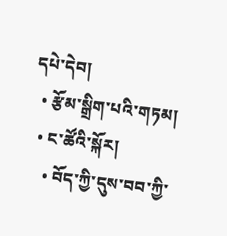དཔེ་དེབ།
  • རྩོམ་སྒྲིག་པའི་གཏམ།
  • ང་ཚོའི་སྐོར།
    • བོད་ཀྱི་དུས་བབ་ཀྱི་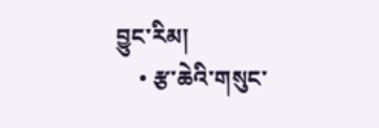བྱུང་རིམ།
    • རྩ་ཆེའི་གསུང་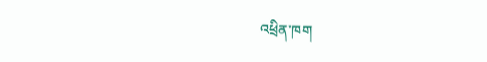འཕྲིན་ཁག